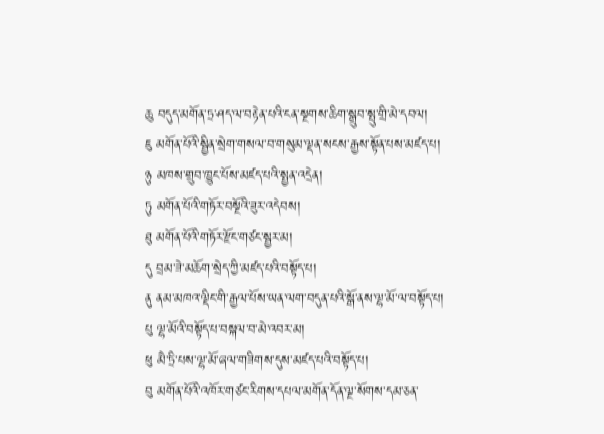ཆུ བདུད་མགོན་ཏྲ་ཤད་ལ་བརྟེན་པའི་ངན་སྔགས་ཆིག་སྒྲུབ་སྤུ་གྲི་མེ་དབལ།
ཇུ མགོན་པོའི་སྦྱིན་སྲེག་གསལ་བ་གསུམ་ལྡན་སངས་རྒྱས་སྟོན་པས་མཛད་པ།
ཉུ མཁས་གྲུབ་ཁྱུང་པོས་མཛད་པའི་སྤྱན་འདྲེན།
ཏུ མགོན་པོའི་གཏོར་བསྔོའི་ཟུར་འདེབས།
ཐུ མགོན་པོའི་གཏོར་རྫོང་གཙང་སྦྱར་མ།
དུ བྲམ་ཟེ་མཆོག་སྲེད་ཀྱི་མཛད་པའི་བསྟོད་པ།
ནུ ནམ་མཁའ་ལྡིང་གི་རྒྱལ་པོས་ཡན་ལག་བདུན་པའི་སྒོ་ནས་ལྷ་མོ་ལ་བསྟོད་པ།
པུ ལྷ་མོའི་བསྟོད་པ་བསྐལ་བ་མེ་འབར་མ།
ཕུ མཻ་ཏྲི་པས་ལྷ་མོ་ཞལ་གཟིགས་དུས་མཛད་པའི་བསྟོད་པ།
བུ མགོན་པོའི་འཁོར་གཙང་རིགས་དཔལ་མགོན་དོན་ལྔ་སོགས་དམ་ཅན་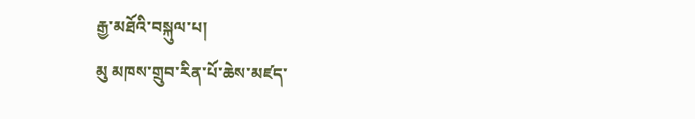རྒྱ་མཐོའི་བསྐུལ་པ།
མུ མཁས་གྲུབ་རིན་པོ་ཆེས་མཛད་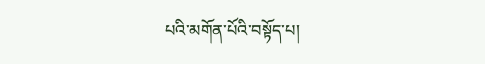པའི་མགོན་པོའི་བསྟོད་པ།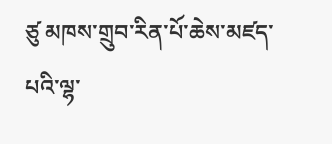ཙུ མཁས་གྲུབ་རིན་པོ་ཆེས་མཛད་པའི་ལྷ་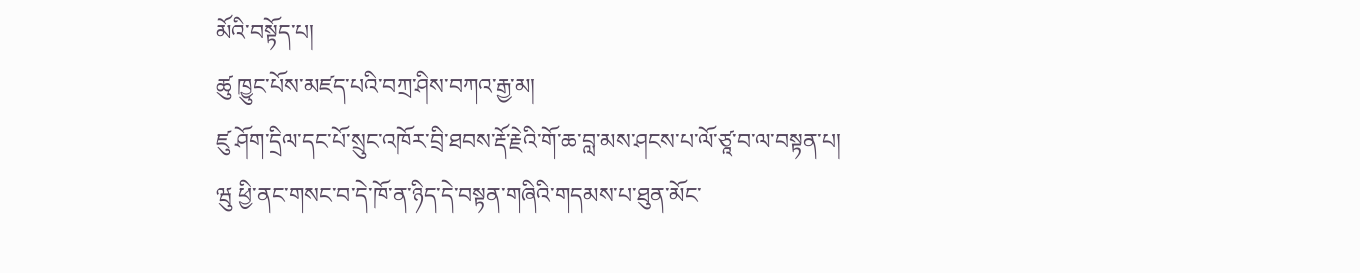མོའི་བསྟོད་པ།
ཚུ ཁྱུང་པོས་མཛད་པའི་བཀྲ་ཤིས་བཀའ་རྒྱ་མ།
ཛུ ཤོག་དྲིལ་དང་པོ་སྲུང་འཁོར་བྲི་ཐབས་རྡོ་རྗེའི་གོ་ཆ་བླ་མས་ཤངས་པ་ལོ་ཙཱ་བ་ལ་བསྟན་པ།
ཝུ ཕྱི་ནང་གསང་བ་དེ་ཁོ་ན་ཉིད་དེ་བསྟན་གཞིའི་གདམས་པ་ཐུན་མོང་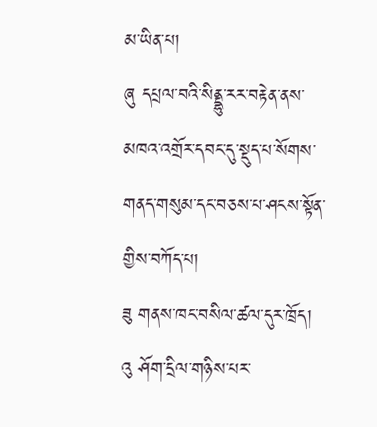མ་ཡིན་པ།
ཞུ དཔྲལ་བའི་སིནྡྷུ་རར་བརྟེན་ནས་མཁའ་འགྲོར་དབང་དུ་སྡུད་པ་སོགས་གནད་གསུམ་དང་བཅས་པ་ཤངས་སྟོན་གྱིས་བཀོད་པ།
ཟུ གནས་ཁང་བསིལ་ཚལ་དུར་ཁྲོད།
འུ ཤོག་དྲིལ་གཉིས་པར་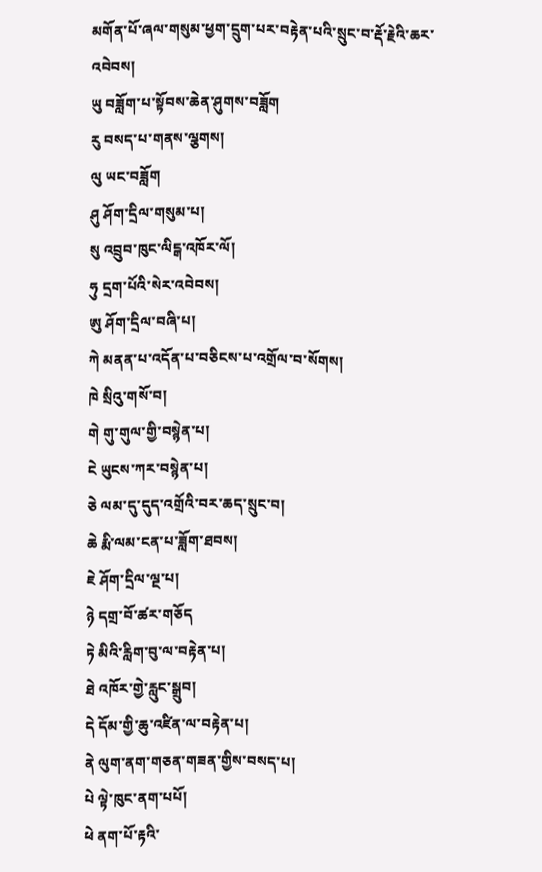མགོན་པོ་ཞལ་གསུམ་ཕྱག་དྲུག་པར་བརྟེན་པའི་སྲུང་བ་རྡོ་རྗེའི་ཆར་འབེབས།
ཡུ བཟློག་པ་སྟོབས་ཆེན་ཤུགས་བཟློག
རུ བསད་པ་གནས་ལྕགས།
ལུ ཡང་བཟློག
ཤུ ཤོག་དྲིལ་གསུམ་པ།
སུ འབྲུབ་ཁུང་ལིངྒ་འཁོར་ལོ།
ཧུ དྲག་པོའི་སེར་འབེབས།
ཨུ ཤོག་དྲིལ་བཞི་པ།
ཀེ མནན་པ་འདོན་པ་བཅིངས་པ་འགྲོལ་བ་སོགས།
ཁེ སྲིའུ་གསོ་བ།
གེ གུ་གུལ་གྱི་བསྙེན་པ།
ངེ ཡུངས་ཀར་བསྙེན་པ།
ཅེ ལམ་དུ་དུད་འགྲོའི་བར་ཆད་སྲུང་བ།
ཆེ རྨི་ལམ་ངན་པ་ཟློག་ཐབས།
ཇེ ཤོག་དྲིལ་ལྔ་པ།
ཉེ དགྲ་བོ་ཚར་གཅོད
ཏེ མིའི་རླིག་བུ་ལ་བརྟེན་པ།
ཐེ འཁོར་གྱེ་རླུང་སྒྲུབ།
དེ དོམ་གྱི་ཆུ་འཛིན་ལ་བརྟེན་པ།
ནེ ལུག་ནག་གཅན་གཟན་གྱིས་བསད་པ།
པེ ལྟེ་ཁུང་ནག་པཔོ།
ཕེ ནག་པོ་རྟའི་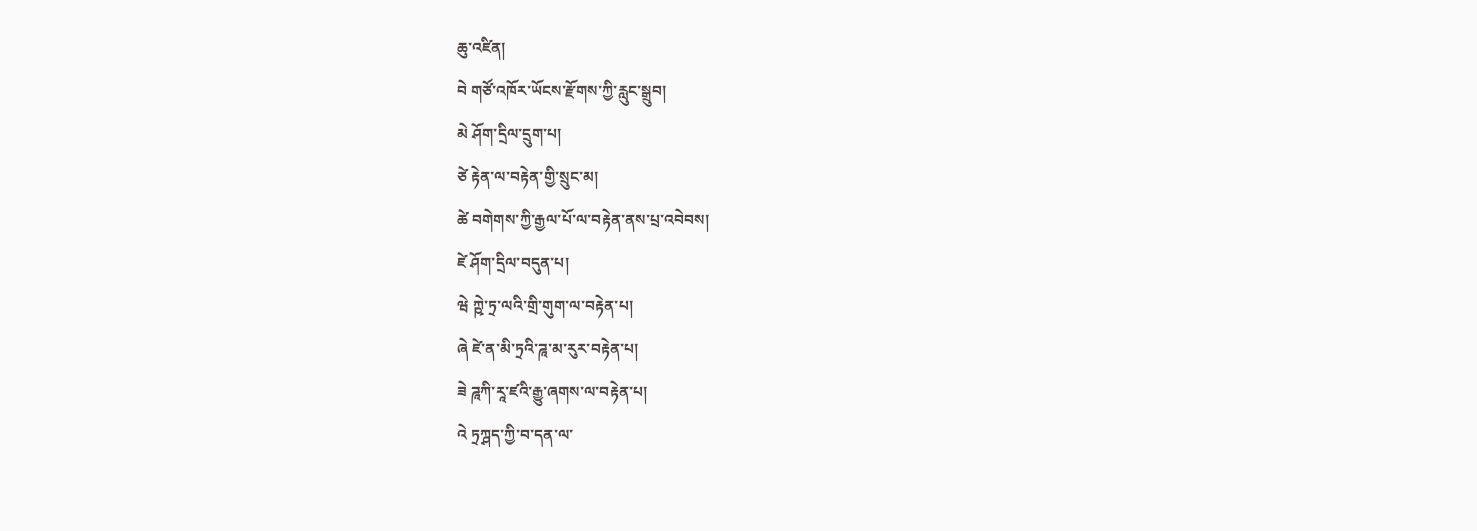ཆུ་འཛིན།
བེ གཙོ་འཁོར་ཡོངས་རྫོགས་ཀྱི་རླུང་སྒྲུབ།
མེ ཤོག་དྲིལ་དྲུག་པ།
ཙེ རྟེན་ལ་བརྟེན་གྱི་སྲུང་མ།
ཚེ བགེགས་ཀྱི་རྒྱལ་པོ་ལ་བརྟེན་ནས་པྲ་འབེབས།
ཛེ ཤོག་དྲིལ་བདུན་པ།
ཝེ ཀྵེ་ཏྲ་ལའི་གྲི་གུག་ལ་བརྟེན་པ།
ཞེ ཛེ་ན་མི་ཏྲའི་ཌཱ་མ་རུར་བརྟེན་པ།
ཟེ ཌཱཀི་རཱ་ཛའི་རྒྱུ་ཞགས་ལ་བརྟེན་པ།
འེ ཏྲཀྴད་ཀྱི་བ་དན་ལ་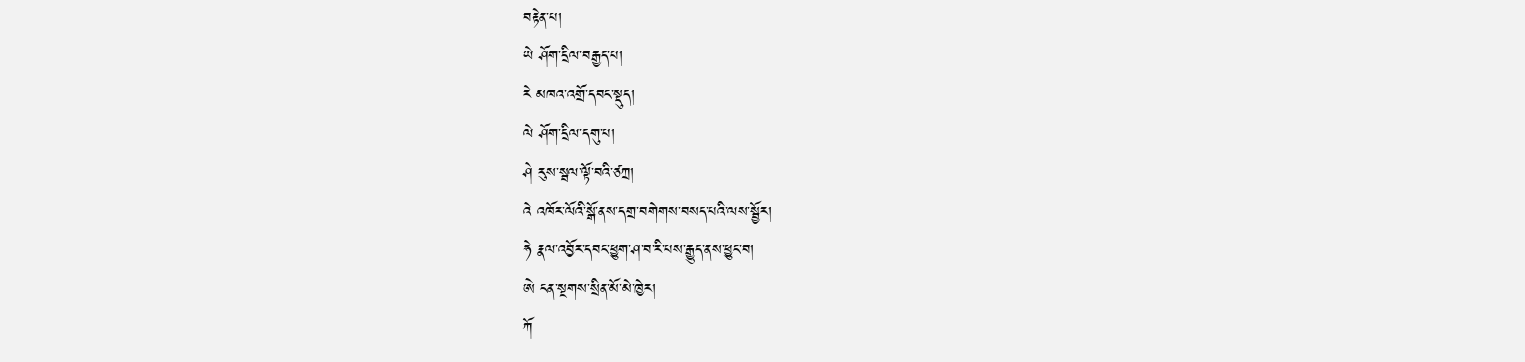བརྟེན་པ།
ཡེ ཤོག་དྲིལ་བརྒྱད་པ།
རེ མཁའ་འགྲོ་དབང་སྡུད།
ལེ ཤོག་དྲིལ་དགུ་པ།
ཤེ རུས་སྦལ་ལྟོ་བའི་ཙཀྲ།
འེ འཁོར་ལོའི་སྒོ་ནས་དགྲ་བགེགས་བསད་པའི་ལས་སྦྱོར།
ཧེ རྣལ་འབྱོར་དབང་ཕྱུག་ཤ་བ་རི་པས་རྒྱུད་ནས་ཕྱུང་བ།
ཨེ ངན་སྔགས་སྲིན་མོ་མེ་ཁྱེར།
ཀོ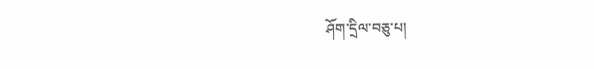ཤོག་དྲིལ་བཅུ་པ།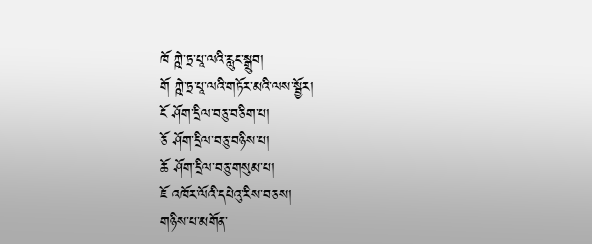ཁོ ཀྵེ་ཏྲ་པཱ་ལའི་རླུང་སྒྲུབ།
གོ ཀྵེ་ཏྲ་པཱ་ལའི་གཏོར་མའི་ལས་སྦྱོར།
ངོ ཤོག་དྲིལ་བཅུ་བཅིག་པ།
ཅོ ཤོག་དྲིལ་བཅུ་བཉིས་པ།
ཆོ ཤོག་དྲིལ་བཅུ་གསུམ་པ།
ཇོ འཁོར་ལོའི་དཔེའུ་རིས་བཅས།
གཉིས་པ་མགོན་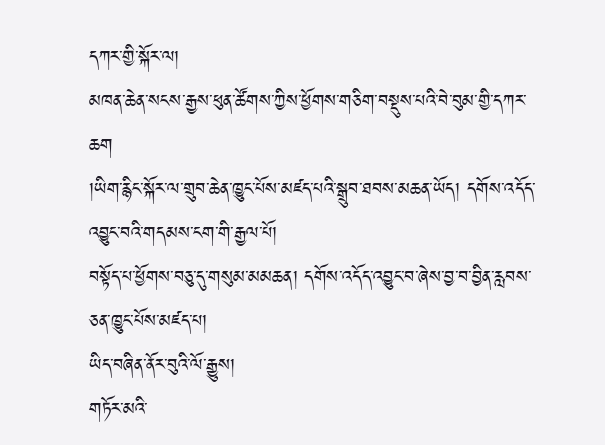དཀར་གྱི་སྐོར་ལ།
མཁན་ཆེན་སངས་རྒྱས་ཕུན་ཚོགས་ཀྱིས་ཕྱོགས་གཅིག་བསྡུས་པའི་བེ་བུམ་གྱི་དཀར་ཆག
།ཡིག་རྙིང་སྐོར་ལ་གྲུབ་ཆེན་ཁྱུང་པོས་མཛད་པའི་སྒྲུབ་ཐབས་མཆན་ཡོད། དགོས་འདོད་འབྱུང་བའི་གདམས་ངག་གི་རྒྱལ་པོ།
བསྟོད་པ་ཕྱོགས་བཅུ་དུ་གསུམ་མམཆན། དགོས་འདོད་འབྱུང་བ་ཞེས་བྱ་བ་བྱིན་རླབས་ཅན་ཁྱུང་པོས་མཛད་པ།
ཡིད་བཞིན་ནོར་བུའི་ལོ་རྒྱུས།
གཏོར་མའི་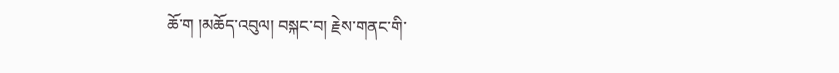ཆོ་ག །མཆོད་འབུལ། བསྐང་བ། རྗེས་གནང་གི་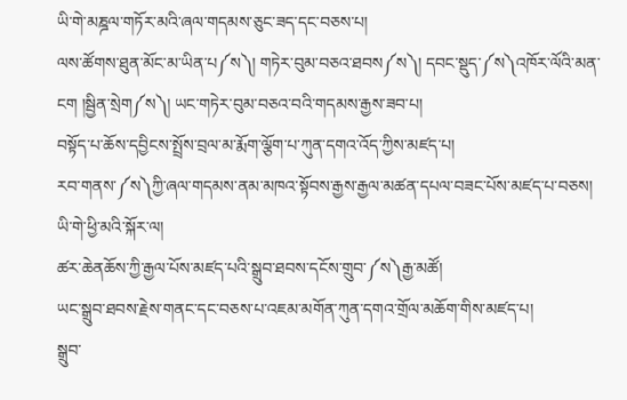ཡི་གེ་མཎྜལ་གཏོར་མའི་ཞལ་གདམས་ཅུང་ཟད་དང་བཅས་པ།
ལས་ཚོགས་ཐུན་མོང་མ་ཡིན་པ༼ས༽། གཏེར་བུམ་བཅའ་ཐབས༼ས༽། དབང་སྡུད་༼ས༽འཁོར་ལོའི་མན་ངག །སྦྱིན་སྲེག༼ས༽། ཡང་གཏེར་བུམ་བཅའ་བའི་གདམས་རྒྱས་ཟབ་པ།
བསྟོད་པ་ཆོས་དབྱིངས་སྤྲོས་བྲལ་མ་རྨོག་ལྕོག་པ་ཀུན་དགའ་འོད་ཀྱིས་མཛད་པ།
རབ་གནས་༼ས༽ཀྱི་ཞལ་གདམས་ནམ་མཁའ་སྟོབས་རྒྱས་རྒྱལ་མཚན་དཔལ་བཟང་པོས་མཛད་པ་བཅས།
ཡི་གེ་ཕྱི་མའི་སྐོར་ལ།
ཚར་ཆེནཆོས་ཀྱི་རྒྱལ་པོས་མཛད་པའི་སྒྲུབ་ཐབས་དངོས་གྲུབ་༼ས༽རྒྱ་མཚོ།
ཡང་སྒྲུབ་ཐབས་རྗེས་གནང་དང་བཅས་པ་འཇམ་མགོན་ཀུན་དགའ་གྲོལ་མཆོག་གིས་མཛད་པ།
སྒྲུབ་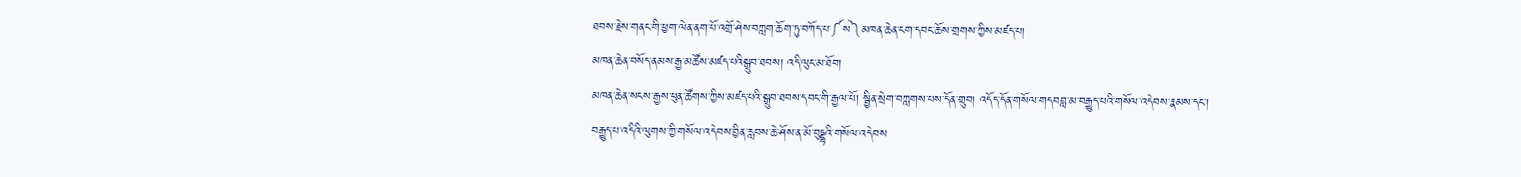ཐབས་རྗེས་གནང་གི་ཕྱག་ལེན་ནག་པོ་འགྲོ་ཤེས་བཀླག་ཆོག་ཏུ་བཀོད་པ་༼ས༽མཁན་ཆེན་ངག་དབང་ཆོས་གྲགས་ཀྱིས་མཛད་པ།
མཁན་ཆེན་བསོད་ནམས་རྒྱ་མཚོས་མཛད་པའིསྒྲུབ་ཐབས། འདི་ལུང་མ་ཐོབ།
མཁན་ཆེན་སངས་རྒྱས་ཕུན་ཚོགས་ཀྱིས་མཛད་པའི་སྒྲུབ་ཐབས་དབང་གི་རྒྱལ་པོ། སྦྱིན་སྲེག་བཀླགས་པས་དོན་གྲུབ། འདོད་དོན་གསོལ་གདབབླ་མ་བརྒྱུད་པའི་གསོལ་འདེབས་རྣམས་དང་། བརྒྱུད་པ་འདིའི་ལུགས་ཀྱི་གསོལ་འདེབས་བྱིན་རླབས་ཆེ་ཤོས་ན་མོ་བུདྡྷའི་གསོལ་འདེབས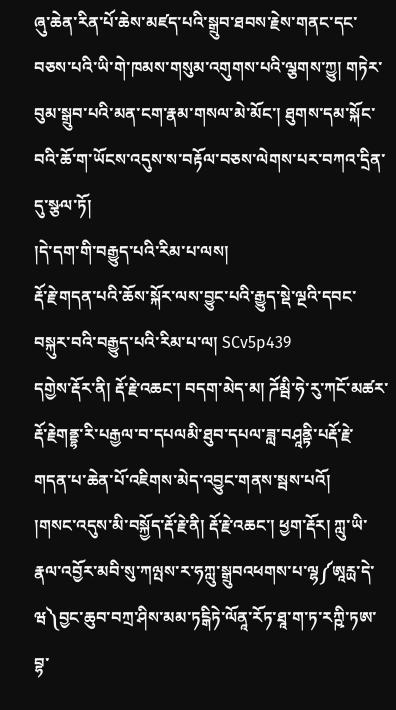ཞུ་ཆེན་རིན་པོ་ཆེས་མཛད་པའི་སྒྲུབ་ཐབས་རྗེས་གནང་དང་བཅས་པའི་ཡི་གེ་ཁམས་གསུམ་འགུགས་པའི་ལྕགས་ཀྱུ། གཏེར་བུམ་སྒྲུབ་པའི་མན་ངག་རྣམ་གསལ་མེ་མོང་། ཐུགས་དམ་སྐོང་བའི་ཆོ་ག་ཡོངས་འདུས་ས་བརྟོལ་བཅས་ལེགས་པར་བཀའ་དྲིན་དུ་སྩལ་ཏོ།
།དེ་དག་གི་བརྒྱུད་པའི་རིམ་པ་ལས།
རྡོ་རྗེ་གདན་པའི་ཆོས་སྐོར་ལས་བྱུང་པའི་རྒྱུད་སྡེ་ལྔའི་དབང་བསྐུར་བའི་བརྒྱུད་པའི་རིམ་པ་ལ། SCv5p439
དགྱེས་རྡོར་ནི། རྡོ་རྗེ་འཆང་། བདག་མེད་མ། ཌོམྦི་ཧེ་རུ་ཀངོ་མཚར་རྡོ་རྗེགནྡྷ་རི་པརྒྱལ་བ་དཔལམི་ཐུབ་དཔལ་ཟླ་བཤཱནྟི་པརྡོ་རྗེ་གདན་པ་ཆེན་པོ་འཇིགས་མེད་འབྱུང་གནས་སྦས་པའོ།
།གསང་འདུས་མི་བསྐྱོད་རྡོ་རྗེ་ནི། རྡོ་རྗེ་འཆང་། ཕྱག་རྡོར། ཀླུ་ཡི་རྣལ་འབྱོར་མབི་སུ་ཀལྤས་ར་ཧཀླུ་སྒྲུབའཕགས་པ་ལྷ༼ཨཱརྻ་དེ་ཝ༽བྱང་ཆུབ་བཀྲ་ཤིས་མམ་ཏངྒིཏེ་ལོནཱ་རོཏ་ཐཱ་ག་ཏ་རཀྵི་ཏཨ་བྷ་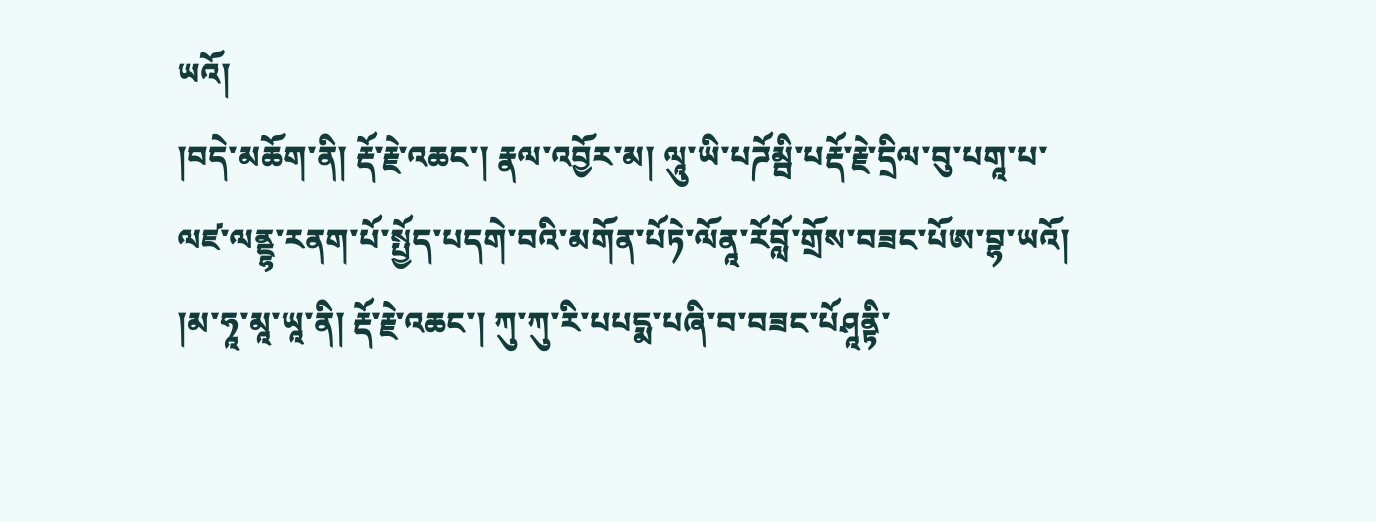ཡའོ།
།བདེ་མཆོག་ནི། རྡོ་རྗེ་འཆང་། རྣལ་འབྱོར་མ། ལཱུ་ཡི་པཌོམྦི་པརྡོ་རྗེ་དྲིལ་བུ་པགཱ་པ་ལཛ་ལནྡྷ་རནག་པོ་སྤྱོད་པདགེ་བའི་མགོན་པོཏེ་ལོནཱ་རོབློ་གྲོས་བཟང་པོཨ་བྷ་ཡའོ།
།མ་ཧཱ་མཱ་ཡཱ་ནི། རྡོ་རྗེ་འཆང་། ཀུ་ཀུ་རི་པཔདྨ་པཞི་བ་བཟང་པོཤཱནྟི་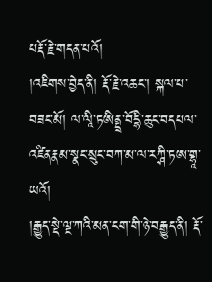པརྡོ་རྗེ་གདན་པའོ།
།འཇིགས་བྱེད་ནི། རྡོ་རྗེ་འཆང་། སྐལ་པ་བཟང་མོ། ལ་ལཱི་ཏཨིནྡྲ་བོདྷི་ཆུང་བདཔལ་འཛིནརྣམ་སྣང་སྲུང་བཀ་མ་ལ་རཀྴི་ཏཨ་གྷཱ་ཡའོ།
།རྒྱུད་སྡེ་ལྔ་ཀའི་མན་ངག་གི་ཉེ་བརྒྱུད་ནི། རྡོ་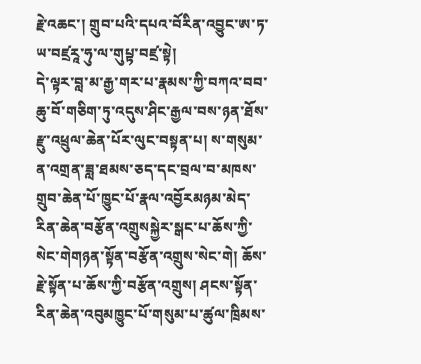རྗེ་འཆང་། གྲུབ་པའི་དཔའ་བོརིན་འབྱུང་ཨ་ཏ་ཡ་བཛྲརཱ་ཧུ་ལ་གུཔྟ་བཛྲ་སྟེ།
དེ་ལྟར་བླ་མ་རྒྱ་གར་པ་རྣམས་ཀྱི་བཀའ་བབ་ཆུ་བོ་གཅིག་ཏུ་འདུས་ཤིང་རྒྱལ་བས་ཉན་ཐོས་རྫུ་འཕྲུལ་ཆེན་པོར་ལུང་བསྟན་པ། ས་གསུམ་ན་འགྲན་ཟླ་ཐམས་ཅད་དང་བྲལ་བ་མཁས་གྲུབ་ཆེན་པོ་ཁྱུང་པོ་རྣལ་འབྱོརམཉམ་མེད་རིན་ཆེན་བརྩོན་འགྲུསསྐྱེར་སྒང་པ་ཆོས་ཀྱི་སེང་གེགཉན་སྟོན་བརྩོན་འགྲུས་སེང་གེ། ཆོས་རྗེ་སྟོན་པ་ཆོས་ཀྱི་བརྩོན་འགྲུས། ཤངས་སྟོན་རིན་ཆེན་འབུམཁྱུང་པོ་གསུམ་པ་ཚུལ་ཁྲིམས་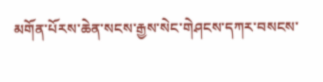མགོན་པོརས་ཆེན་སངས་རྒྱས་སེང་གེཤངས་དཀར་བསངས་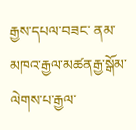རྒྱས་དཔལ་བཟང་ ནམ་མཁའ་རྒྱལ་མཚནརྒྱ་སྒོམ་ལེགས་པ་རྒྱལ་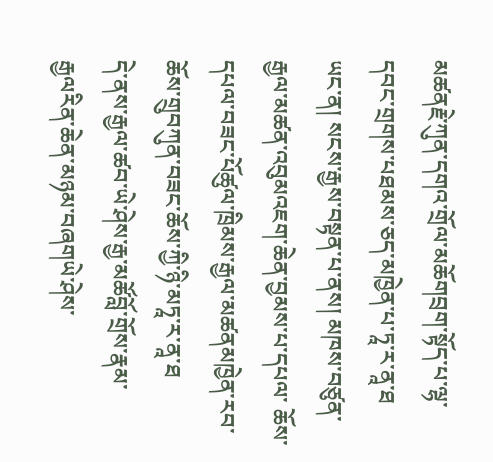མཚནརྗེ་ཀུན་དགའ་གྲོལ་མཆོགབྲག་སྟོད་པ་ལྷ་དབང་གྲགས་པཐམས་ཅད་མཁྱེན་པ་ཏཱ་ར་ནཱ་ཐ
ཡང་ན། སངས་རྒྱས་བསྟན་པ་ནས། མཁས་བཙུན་རྒྱལ་མཚན་འབུམའཇག་ཆེན་བྱམས་པ་དཔལ་ ཆོས་དཔལ་བཟང་པོཚུལ་ཁྲིམས་རྒྱལ་མཚནམཁྱེན་རབ་ཆོས་གྲུབཀུན་བཟང་ཆོས་ཀྱི་ཉི་མཏཱ་ར་ནཱ་ཐ
དེ་ནས་རྒྱལ་ཚབ་ཡེ་ཤེས་རྒྱ་མཚོབློ་གྲོས་རྣམ་རྒྱལརིན་ཆེན་མཉམ་བཞགཡེ་ཤེས་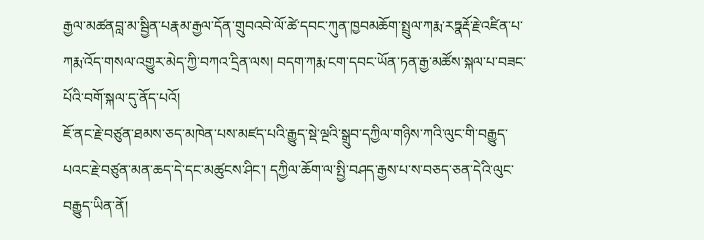རྒྱལ་མཚནབླ་མ་སྦྱིན་པརྣམ་རྒྱལ་དོན་གྲུབའབེ་ལོ་ཚེ་དབང་ཀུན་ཁྱབམཆོག་སྤྲུལ་ཀརྨ་རཏྣརྡོ་རྗེ་འཛིན་པ་ཀརྨ་འོད་གསལ་འགྱུར་མེད་ཀྱི་བཀའ་དྲིན་ལས། བདག་ཀརྨ་ངག་དབང་ཡོན་ཏན་རྒྱ་མཚོས་སྐལ་པ་བཟང་པོའི་བགོ་སྐལ་དུ་ནོད་པའོ།
ཇོ་ནང་རྗེ་བཙུན་ཐམས་ཅད་མཁེན་པས་མཛད་པའི་རྒྱུད་སྡེ་ལྔའི་སྒྲུབ་དཀྱིལ་གཉིས་ཀའི་ལུང་གི་བརྒྱུད་པའང་རྗེ་བཙུན་མན་ཆད་དེ་དང་མཚུངས་ཤིང་། དཀྱིལ་ཆོག་ལ་སྤྱི་བཤད་རྒྱས་པ་ས་བཅད་ཅན་དེའི་ལུང་བརྒྱུད་ཡིན་ནོ།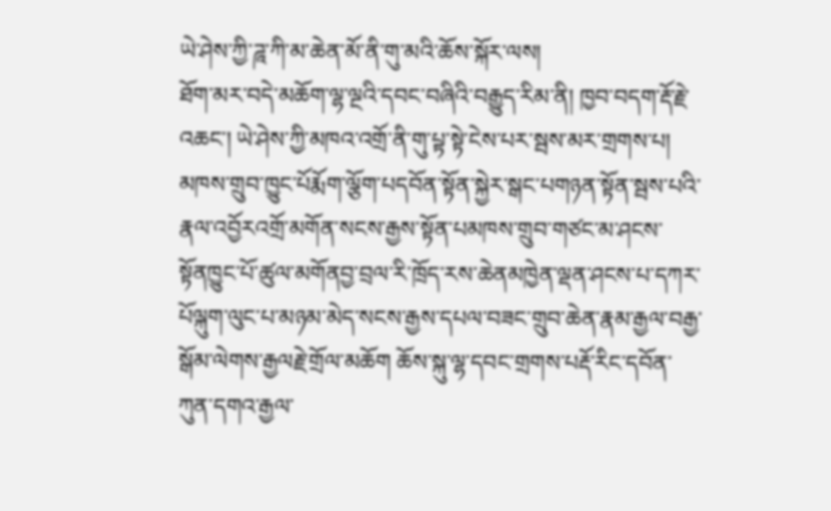ཡེ་ཤེས་ཀྱི་ཌཱ་ཀི་མ་ཆེན་མོ་ནི་གུ་མའི་ཆོས་སྐོར་ལས།
ཐོག་མར་བདེ་མཆོག་ལྷ་ལྔའི་དབང་བཞིའི་བརྒྱུད་རིམ་ནི། ཁྱབ་བདག་རྡོ་རྗེ་འཆང་། ཡེ་ཤེས་ཀྱི་མཁའ་འགྲོ་ནི་གུ་པྟ་སྟེ་ངེས་པར་སྦས་མར་གྲགས་པ། མཁས་གྲུབ་ཁྱུང་པོརྨོག་ལྕོག་པདབོན་སྟོན་སྐྱེར་སྒང་པགཉན་སྟོན་སྦས་པའི་རྣལ་འབྱོརའགྲོ་མགོན་སངས་རྒྱས་སྟོན་པམཁས་གྲུབ་གཙང་མ་ཤངས་སྟོནཁྱུང་པོ་ཚུལ་མགོནབྱ་བྲལ་རི་ཁྲོད་རས་ཆེནམཁྱེན་ལྡན་ཤངས་པ་དཀར་པོལྐུག་ལུང་པ་མཉམ་མེད་སངས་རྒྱས་དཔལ་བཟང་གྲུབ་ཆེན་རྣམ་རྒྱལ་བརྒྱ་སྒོམ་ལེགས་རྒྱལརྗེ་གྲོལ་མཆོག ཆོས་སྐུ་ལྷ་དབང་གྲགས་པརྡོ་རིང་དབོན་ཀུན་དགའ་རྒྱལ་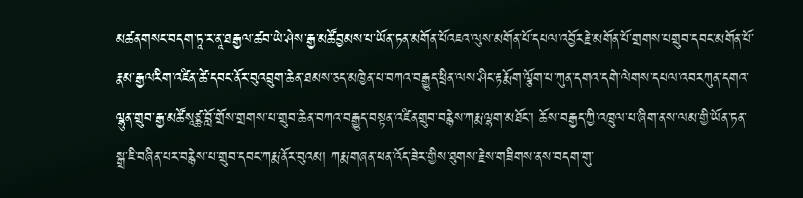མཚནགསང་བདག་ཏཱ་ར་ནཱ་ཐརྒྱལ་ཚབ་ཡེ་ཤེས་རྒྱ་མཚོབྱམས་པ་ཡོན་ཏན་མགོན་པོའཇའ་ལུས་མགོན་པོ་དཔལ་འབྱོརརྗེ་མགོན་པོ་གྲགས་པགྲུབ་དབང་མགོན་པོ་རྣམ་རྒྱལརིག་འཛིན་ཚེ་དབང་ནོར་བུའབྲུག་ཆེན་ཐམས་ཅད་མཁྱེན་པ་བཀའ་བརྒྱུད་ཕྲིན་ལས་ཤིང་རྟརྨོག་ལྕོག་པ་ཀུན་དགའ་དགེ་ལེགས་དཔལ་འབརཀུན་དགའ་ལྷུན་གྲུབ་རྒྱ་མཚོསཱཙྪ་བློ་གྲོས་གྲགས་པ་གྲུབ་ཆེན་བཀའ་བརྒྱུད་བསྟན་འཛིནགྲུབ་བརྙེས་ཀརྨ་ལྷག་མཐོང་། ཆོས་བརྒྱད་ཀྱི་འཁྲུལ་པ་ཞིག་ནས་ལམ་གྱི་ཡོན་ཏན་སྒྲ་ཇི་བཞིན་པར་བརྙེས་པ་གྲུབ་དབང་ཀརྨ་ནོར་བུའམ། ཀརྨ་གཞན་ཕན་འོད་ཟེར་གྱིས་ཐུགས་རྗེས་གཟིགས་ནས་བདག་གུ་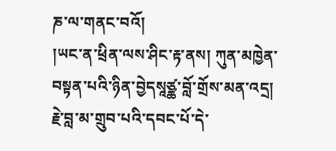ཎ་ལ་གནང་བའོ།
།ཡང་ན་ཕྲིན་ལས་ཤིང་རྟ་ནས། ཀུན་མཁྱེན་བསྟན་པའི་ཉིན་བྱེདསཱཙྪ་བློ་གྲོས་མན་འདྲ། རྗེ་བླ་མ་གྲུབ་པའི་དབང་པོ་དེ་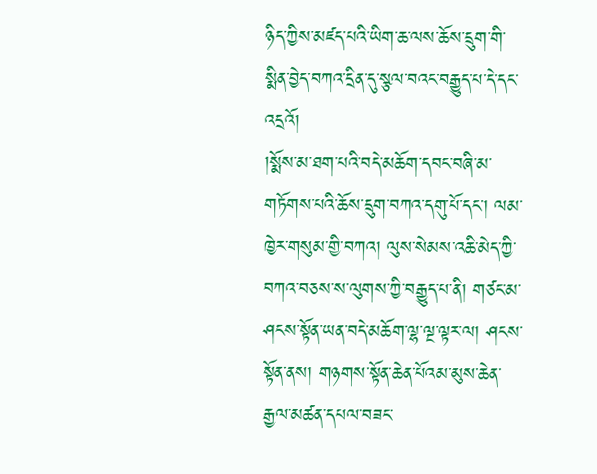ཉིད་ཀྱིས་མཛད་པའི་ཡིག་ཆ་ལས་ཆོས་དྲུག་གི་སྨིན་བྱེད་བཀའ་དྲིན་དུ་སྩལ་བའང་བརྒྱུད་པ་དེ་དང་འདྲའོ།
།སྨོས་མ་ཐག་པའི་བདེ་མཆོག་དབང་བཞི་མ་གཏོགས་པའི་ཆོས་དྲུག་བཀའ་དགུ་པོ་དང་། ལམ་ཁྱེར་གསུམ་གྱི་བཀའ། ལུས་སེམས་འཆི་མེད་ཀྱི་བཀའ་བཅས་ས་ལུགས་ཀྱི་བརྒྱུད་པ་ནི། གཙང་མ་ཤངས་སྟོན་ཡན་བདེ་མཆོག་ལྷ་ལྔ་ལྟར་ལ། ཤངས་སྟོན་ནས། གཉགས་སྟོན་ཆེན་པོའམ་མུས་ཆེན་རྒྱལ་མཚན་དཔལ་བཟང་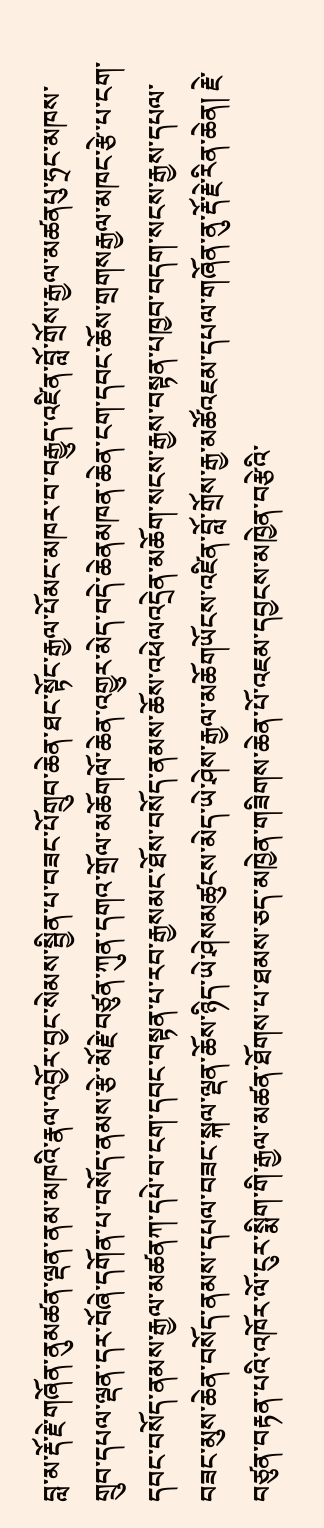བླ་མ་རྡོ་རྗེ་གཞོན་ནུམཚན་ལྡན་ནམ་མཁའི་རྣལ་འབྱོར་བྱང་སེམས་སྦྱིན་པ་བཟང་པོགྲུབ་ཆེན་ཐང་སྟོང་རྒྱལ་པོམང་མཁར་བ་བརྒྱུད་འཛིན་བློ་གྲོས་རྒྱལ་མཚནཔུ་ཧྲང་མཁས་གྲུབ་དཔལ་ལྡན་དར་བོཞེ་དགོན་པ་བསོད་ནམས་རྩེ་མོརྗེ་བཙུན་ཀུན་དགའ་གྲོལ་མཆོགལོ་ཆེན་འགྱུར་མེད་བདེ་ཆེནམཁན་ཆེན་ངག་དབང་ཆོས་གྲགསརྒྱལ་མཁང་རྩེ་པ་ངག་དབང་བསོད་ནམས་རྒྱལ་མཚནཀ་དཔེ་བ་ངག་དབང་བསྟན་པ་རབ་རྒྱསམང་ཐོས་བསོད་ནམས་ཆོས་འཕེལའདྲེན་མཆོག་སངས་རྒྱས་བསྟན་པཁྱབ་བདག་སངས་རྒྱས་དཔལ་བཟང་མུས་ཆེན་བསོད་ནམས་དཔལ་བཟང་སྐལ་ལྡན་ཆོས་ཉིད་ཡེ་ཤེསམཚུངས་མེད་ཡེ་ཤེས་རྒྱལ་མཆོགཡོངས་འཛིན་བློ་གྲོས་རྒྱ་མཚོའཇམ་དཔལ་གཞོན་ནུ་རྡོ་རྗེ་རིན་ཆེན། རྗེ་བཙུན་བརྟན་པའི་འཁོར་ལོ་ངུར་སྨིག་གི་རྒྱལ་མཚན་ཐོགས་པ་ཐམས་ཅད་མཁྱེན་གཟིགས་ཆེན་པོ་འཇམ་དབྱངས་མཁྱེན་བརྩེའི་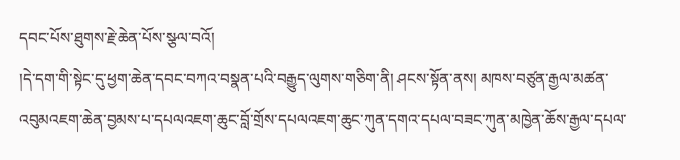དབང་པོས་ཐུགས་རྗེ་ཆེན་པོས་སྩལ་བའོ།
།དེ་དག་གི་སྟེང་དུ་ཕྱག་ཆེན་དབང་བཀའ་བསྣན་པའི་བརྒྱུད་ལུགས་གཅིག་ནི། ཤངས་སྟོན་ནས། མཁས་བཙུན་རྒྱལ་མཚན་འབུམའཇག་ཆེན་བྱམས་པ་དཔལའཇག་ཆུང་བློ་གྲོས་དཔལའཇག་ཆུང་ཀུན་དགའ་དཔལ་བཟང་ཀུན་མཁྱེན་ཆོས་རྒྱལ་དཔལ་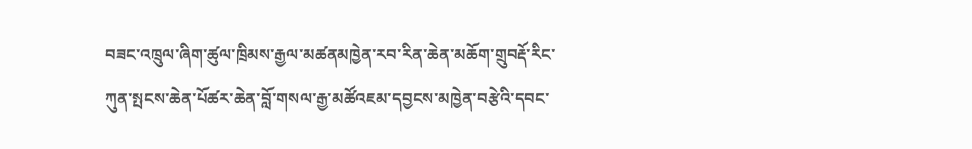བཟང་འཁྲུལ་ཞིག་ཚུལ་ཁྲིམས་རྒྱལ་མཚནམཁྱེན་རབ་རིན་ཆེན་མཆོག་གྲུབརྡོ་རིང་ཀུན་སྤངས་ཆེན་པོཚར་ཆེན་བློ་གསལ་རྒྱ་མཚོའཇམ་དབྱངས་མཁྱེན་བརྩེའི་དབང་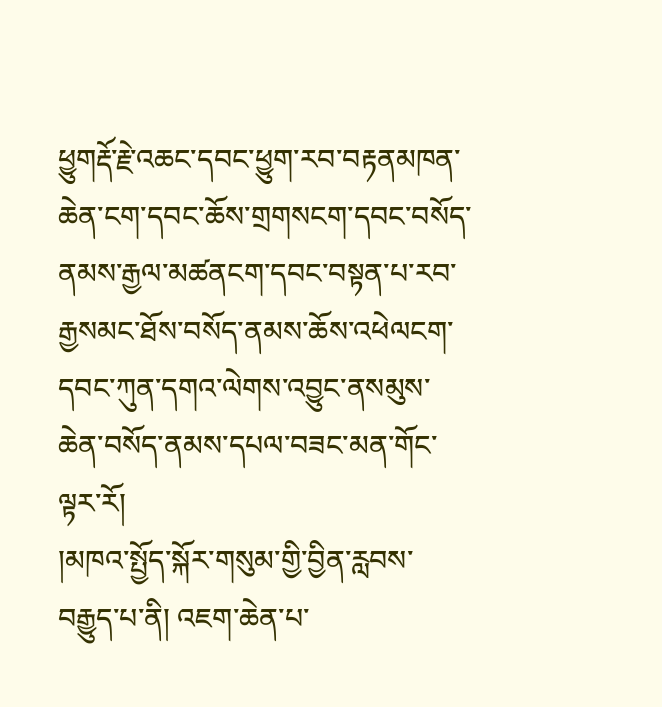ཕྱུགརྡོ་རྗེ་འཆང་དབང་ཕྱུག་རབ་བརྟནམཁན་ཆེན་ངག་དབང་ཆོས་གྲགསངག་དབང་བསོད་ནམས་རྒྱལ་མཚནངག་དབང་བསྟན་པ་རབ་རྒྱསམང་ཐོས་བསོད་ནམས་ཆོས་འཕེལངག་དབང་ཀུན་དགའ་ལེགས་འབྱུང་ནསམུས་ཆེན་བསོད་ནམས་དཔལ་བཟང་མན་གོང་ལྟར་རོ།
།མཁའ་སྤྱོད་སྐོར་གསུམ་གྱི་བྱིན་རླབས་བརྒྱུད་པ་ནི། འཇག་ཆེན་པ་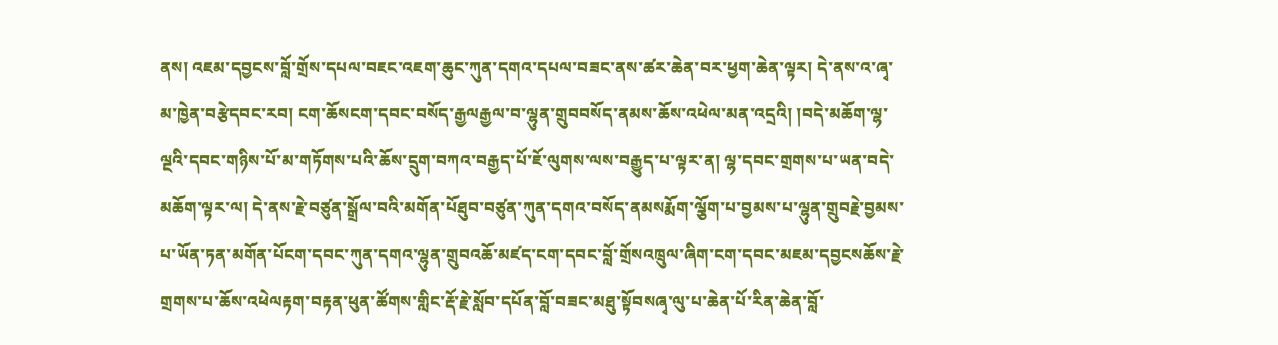ནས། འཇམ་དབྱངས་བློ་གྲོས་དཔལ་བཇང་འཇག་ཆུང་ཀུན་དགའ་དཔལ་བཟང་ནས་ཚར་ཆེན་བར་ཕྱག་ཆེན་ལྟར། དེ་ནས་འ་ཞྭ་མ་ཁྱེན་བརྩེདབང་རབ། ངག་ཆོསངག་དབང་བསོད་རྒྱལརྒྱལ་བ་ལྷུན་གྲུབབསོད་ནམས་ཆོས་འཕེལ་མན་འདྲའི། །བདེ་མཆོག་ལྷ་ལྔའི་དབང་གཉིས་པོ་མ་གཏོགས་པའི་ཆོས་དྲུག་བཀའ་བརྒྱད་པོ་ཇོ་ལུགས་ལས་བརྒྱུད་པ་ལྟར་ན། ལྷ་དབང་གྲགས་པ་ཡན་བདེ་མཆོག་ལྟར་ལ། དེ་ནས་རྗེ་བཙུན་སྒྲོལ་བའི་མགོན་པོཐུབ་བཙུན་ཀུན་དགའ་བསོད་ནམསརྨོག་ལྕོག་པ་བྱམས་པ་ལྷུན་གྲུབརྗེ་བྱམས་པ་ཡོན་ཏན་མགོན་པོངག་དབང་ཀུན་དགའ་ལྷུན་གྲུབའཆོ་མཛད་ངག་དབང་བློ་གྲོསའཁྲུལ་ཞིག་ངག་དབང་མཇམ་དབྱངསཆོས་རྗེ་གྲགས་པ་ཆོས་འཕེལརྟག་བརྟན་ཕུན་ཚོགས་གླིང་རྡོ་རྗེ་སློབ་དཔོན་བློ་བཟང་མཐུ་སྟོབསཞྭ་ལུ་པ་ཆེན་པོ་རིན་ཆེན་བློ་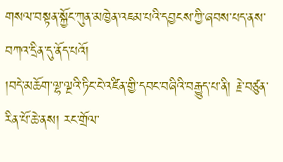གསལ་བསྟན་སྐྱོང་ཀུན་མཁྱེན་འཇམ་པའི་དབྱངས་ཀྱི་ཞབས་པད་ནས་བཀའ་དྲིན་དུ་ནོད་པའོ།
།བདེ་མཆོག་ལྷ་ལྔའི་ཏིང་ངེ་འཛིན་གྱི་དབང་བཞིའི་བརྒྱུད་པ་ནི། རྗེ་བཙུན་རིན་པོ་ཆེ་ནས། རང་གྲོལ་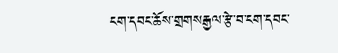ངག་དབང་ཆོས་གྲགསརྒྱལ་རྩེ་བ་ངག་དབང་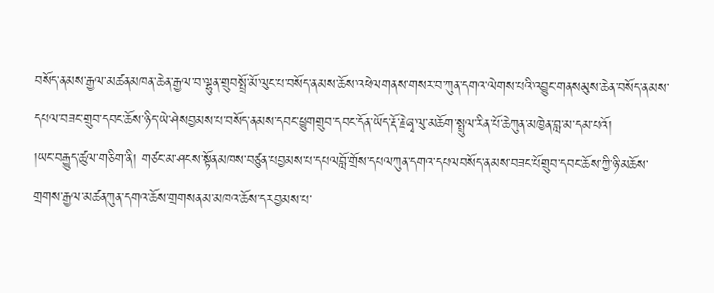བསོད་ནམས་རྒྱལ་མཚནམཁན་ཆེན་རྒྱལ་བ་ལྷུན་གྲུབསྤྲོ་མོ་ལུང་པ་བསོད་ནམས་ཆོས་འཕེལགནས་གསར་བ་ཀུན་དགའ་ལེགས་པའི་འབྱུང་གནསམུས་ཆེན་བསོད་ནམས་དཔལ་བཟང་གྲུབ་དབང་ཆོས་ཉིད་ཡེ་ཤེསབྱམས་པ་བསོད་ནམས་དབང་ཕྱུགགྲུབ་དབང་དོན་ཡོད་རྡོ་རྗེཞྭ་ལུ་མཆོག་སྤྲུལ་རིན་པོ་ཆེཀུན་མཁྱེན་བླ་མ་དམ་པའོ།
།ཡང་བརྒྱུད་ཚུལ་གཅིག་ནི། གཙང་མ་ཤངས་སྟོནམཁས་བཙུན་པབྱམས་པ་དཔལབློ་གྲོས་དཔལཀུན་དགའ་དཔལབསོད་ནམས་བཟང་པོགྲུབ་དབང་ཆོས་ཀྱི་ཉི་མཆོས་གྲགས་རྒྱལ་མཚནཀུན་དགའ་ཆོས་གྲགསནམ་མཁའ་ཆོས་དརབྱམས་པ་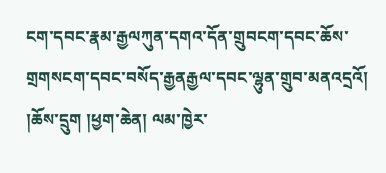ངག་དབང་རྣམ་རྒྱལཀུན་དགའ་དོན་གྲུབངག་དབང་ཆོས་གྲགསངག་དབང་བསོད་རྒྱནརྒྱལ་དབང་ལྷུན་གྲུབ་མནའདྲའོ།
།ཆོས་དྲུག །ཕྱག་ཆེན། ལམ་ཁྱེར་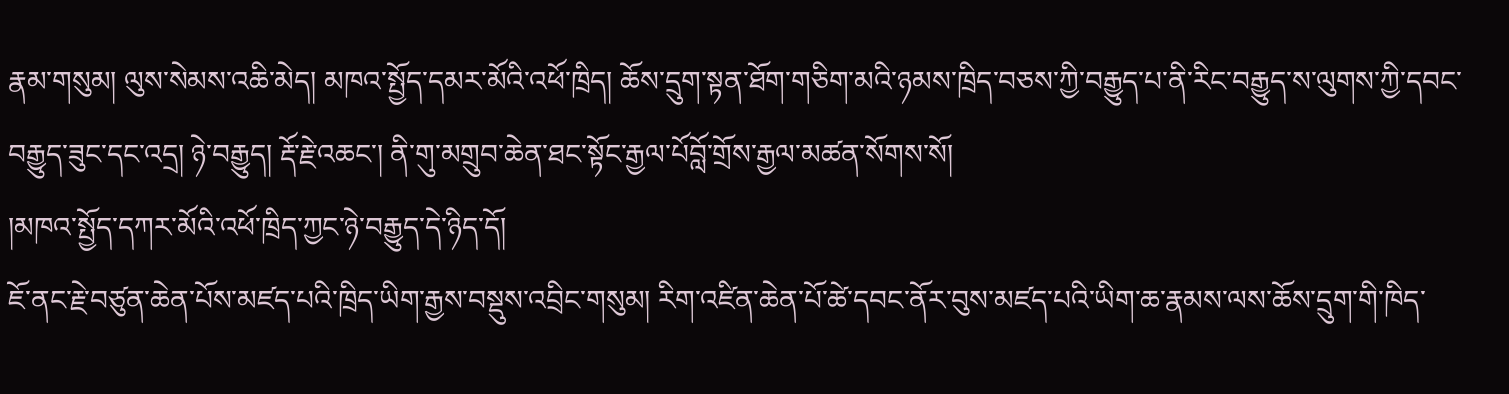རྣམ་གསུམ། ལུས་སེམས་འཆི་མེད། མཁའ་སྤྱོད་དམར་མོའི་འཕོ་ཁྲིད། ཆོས་དྲུག་སྟན་ཐོག་གཅིག་མའི་ཉམས་ཁྲིད་བཅས་ཀྱི་བརྒྱུད་པ་ནི་རིང་བརྒྱུད་ས་ལུགས་ཀྱི་དབང་བརྒྱུད་ཟུང་དང་འདྲ། ཉེ་བརྒྱུད། རྡོ་རྗེ་འཆང་། ནི་གུ་མགྲུབ་ཆེན་ཐང་སྟོང་རྒྱལ་པོབློ་གྲོས་རྒྱལ་མཚན་སོགས་སོ།
།མཁའ་སྤྱོད་དཀར་མོའི་འཕོ་ཁྲིད་ཀྱང་ཉེ་བརྒྱུད་དེ་ཉིད་དོ།
ཇོ་ནང་རྗེ་བཙུན་ཆེན་པོས་མཛད་པའི་ཁྲིད་ཡིག་རྒྱས་བསྡུས་འབྲིང་གསུམ། རིག་འཛིན་ཆེན་པོ་ཚེ་དབང་ནོར་བུས་མཛད་པའི་ཡིག་ཆ་རྣམས་ལས་ཆོས་དྲུག་གི་ཁིད་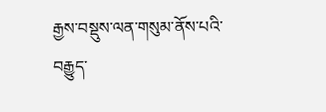རྒྱས་བསྡུས་ལན་གསུམ་ནོས་པའི་བརྒྱུད་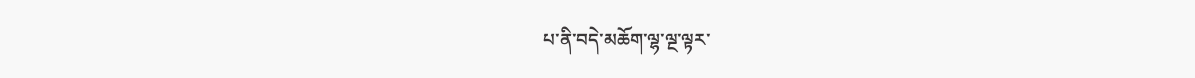པ་ནི་བདེ་མཆོག་ལྷ་ལྔ་ལྟར་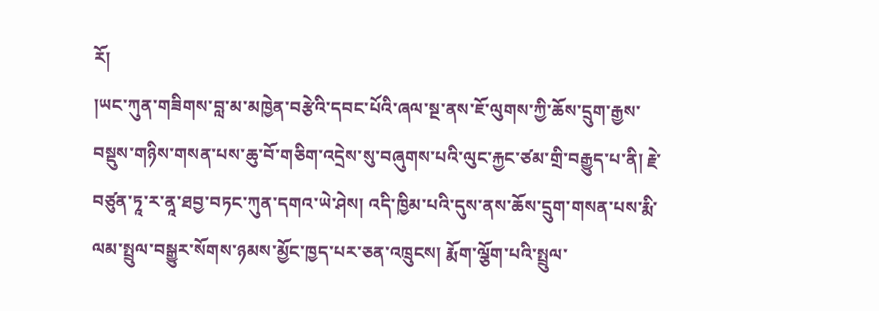རོ།
།ཡང་ཀུན་གཟིགས་བླ་མ་མཁྱེན་བརྩེའི་དབང་པོའི་ཞལ་སྔ་ནས་ཇོ་ལུགས་ཀྱི་ཆོས་དྲུག་རྒྱས་བསྡུས་གཉིས་གསན་པས་ཆུ་བོ་གཅིག་འདྲེས་སུ་བཞུགས་པའི་ལུང་རྐྱང་ཙམ་གྲི་བརྒྱུད་པ་ནི། རྗེ་བཙུན་ཏཱ་ར་ནཱ་ཐབྱ་བཏང་ཀུན་དགའ་ཡེ་ཤེས། འདི་ཁྱིམ་པའི་དུས་ནས་ཆོས་དྲུག་གསན་པས་རྨི་ལམ་སྤྲུལ་བསྒྱུར་སོགས་ཉམས་མྱོང་ཁྱད་པར་ཅན་འཁྲུངས། རྨོག་ལྕོག་པའི་སྤྲུལ་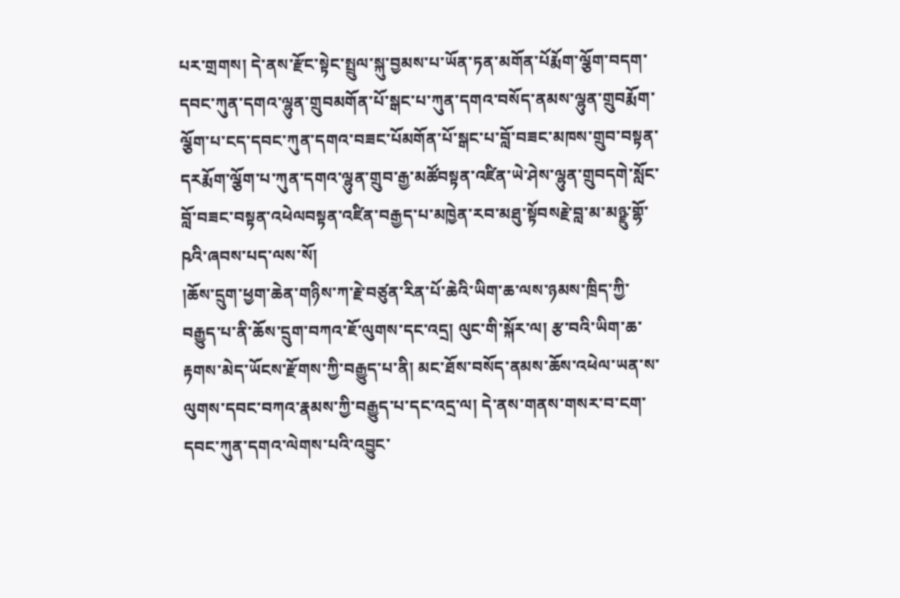པར་གྲགས། དེ་ནས་རྫོང་སྟེང་སྤྲུལ་སྐུ་བྱམས་པ་ཡོན་ཏན་མགོན་པོརྨོག་ལྕོག་བདག་དབང་ཀུན་དགའ་ལྷུན་གྲུབམགོན་པོ་སྒང་པ་ཀུན་དགའ་བསོད་ནམས་ལྷུན་གྲུབརྨོག་ལྕོག་པ་ངད་དབང་ཀུན་དགའ་བཟང་པོམགོན་པོ་སྒང་པ་བློ་བཟང་མཁས་གྲུབ་བསྟན་དརརྨོག་ལྕོག་པ་ཀུན་དགའ་ལྷུན་གྲུབ་རྒྱ་མཚོབསྟན་འཛིན་ཡེ་ཤེས་ལྷུན་གྲུབདགེ་སློང་བློ་བཟང་བསྟན་འཕེལབསྟན་འཛིན་བརྒྱད་པ་མཁྱེན་རབ་མཐུ་སྟོབསརྗེ་བླ་མ་མཉྫུ་གྷོ་ཥའི་ཞབས་པད་ལས་སོ།
།ཆོས་དྲུག་ཕྱག་ཆེན་གཉིས་ཀ་རྗེ་བཙུན་རིན་པོ་ཆེའི་ཡིག་ཆ་ལས་ཉམས་ཁྲིད་ཀྱི་བརྒྱུད་པ་ནི་ཆོས་དྲུག་བཀའ་ཇོ་ལུགས་དང་འདྲ། ལུང་གི་སྐོར་ལ། རྩ་བའི་ཡིག་ཆ་རྟགས་མེད་ཡོངས་རྫོགས་ཀྱི་བརྒྱུད་པ་ནི། མང་ཐོས་བསོད་ནམས་ཆོས་འཕེལ་ཡན་ས་ལུགས་དབང་བཀའ་རྣམས་ཀྱི་བརྒྱུད་པ་དང་འདྲ་ལ། དེ་ནས་གནས་གསར་བ་ངག་དབང་ཀུན་དགའ་ལེགས་པའི་འབྱུང་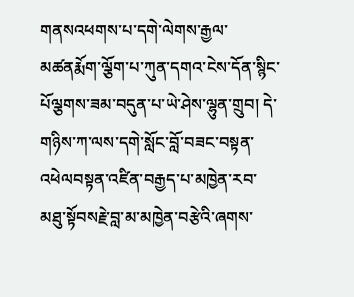གནསའཕགས་པ་དགེ་ལེགས་རྒྱལ་མཚནརྨོག་ལྕོག་པ་ཀུན་དགའ་ངེས་དོན་སྙིང་པོལྕགས་ཟམ་བདུན་པ་ཡེ་ཤེས་ལྷུན་གྲུབ། དེ་གཉིས་ཀ་ལས་དགེ་སློང་བློ་བཟང་བསྟན་འཕེལབསྟན་འཛིན་བརྒྱད་པ་མཁྱེན་རབ་མཐུ་སྟོབསརྗེ་བླ་མ་མཁྱེན་བརྩེའི་ཞགས་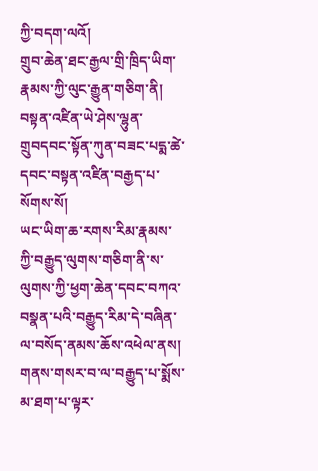ཀྱི་བདག་ལའོ།
གྲུབ་ཆེན་ཐང་རྒྱལ་གྲི་ཁྲིད་ཡིག་རྣམས་ཀྱི་ལུང་རྒྱུན་གཅིག་ནི། བསྟན་འཛིན་ཡེ་ཤེས་ལྷུན་གྲུབདབང་སྟོན་ཀུན་བཟང་པདྨ་ཚེ་དབང་བསྟན་འཛིན་བརྒྱད་པ་སོགས་སོ།
ཡང་ཡིག་ཆ་རགས་རིམ་རྣམས་ཀྱི་བརྒྱུད་ལུགས་གཅིག་ནི་ས་ལུགས་ཀྱི་ཕྱག་ཆེན་དབང་བཀའ་བསྣན་པའི་བརྒྱུད་རིམ་དེ་བཞིན་ལ་བསོད་ནམས་ཆོས་འཕེལ་ནས། གནས་གསར་བ་ལ་བརྒྱུད་པ་སྨོས་མ་ཐག་པ་ལྟར་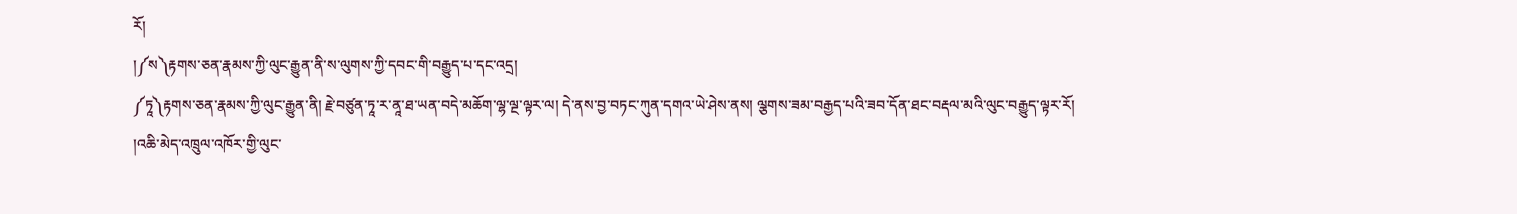རོ།
།༼ས༽རྟགས་ཅན་རྣམས་ཀྱི་ལུང་རྒྱུན་ནི་ས་ལུགས་ཀྱི་དབང་གི་བརྒྱུད་པ་དང་འདྲ།
༼ཏཱ༽རྟགས་ཅན་རྣམས་ཀྱི་ལུང་རྒྱུན་ནི། རྗེ་བཙུན་ཏཱ་ར་ནཱ་ཐ་ཡན་བདེ་མཆོག་ལྷ་ལྔ་ལྟར་ལ། དེ་ནས་བྱ་བཏང་ཀུན་དགའ་ཡེ་ཤེས་ནས། ལྕགས་ཟམ་བརྒྱད་པའི་ཟབ་དོན་ཐང་བརྡལ་མའི་ལུང་བརྒྱུད་ལྟར་རོ།
།འཆི་མེད་འཁྲུལ་འཁོར་གྱི་ལུང་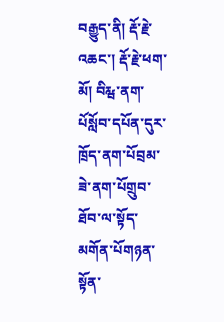བརྒྱུད་ནི། རྡོ་རྗེ་འཆང་། རྡོ་རྗེ་ཕག་མོ། བིརྺ་ནག་པོསློབ་དཔོན་དུར་ཁྲོད་ནག་པོབྲམ་ཟེ་ནག་པོགྲུབ་ཐོབ་ལ་སྟོད་མགོན་པོགཉན་སྟོན་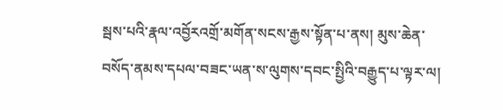སྦས་པའི་རྣལ་འབྱོརའགྲོ་མགོན་སངས་རྒྱས་སྟོན་པ་ནས། མུས་ཆེན་བསོད་ནམས་དཔལ་བཟང་ཡན་ས་ལུགས་དབང་སྤྱིའི་བརྒྱུད་པ་ལྟར་ལ།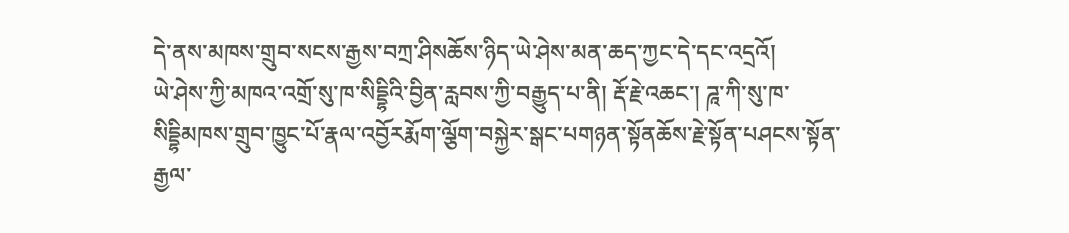དེ་ནས་མཁས་གྲུབ་སངས་རྒྱས་བཀྲ་ཤིསཆོས་ཉིད་ཡེ་ཤེས་མན་ཆད་ཀྱང་དེ་དང་འདྲའོ།
ཡེ་ཤེས་ཀྱི་མཁའ་འགྲོ་སུ་ཁ་སིདྡྷིའི་བྱིན་རླབས་ཀྱི་བརྒྱུད་པ་ནི། རྡོ་རྗེ་འཆང་། ཌཱ་ཀི་སུ་ཁ་སིདྡྷིམཁས་གྲུབ་ཁྱུང་པོ་རྣལ་འབྱོརརྨོག་ལྕོག་བསྐྱེར་སྒང་པགཉན་སྟོནཆོས་རྗེ་སྟོན་པཤངས་སྟོན་རྒྱལ་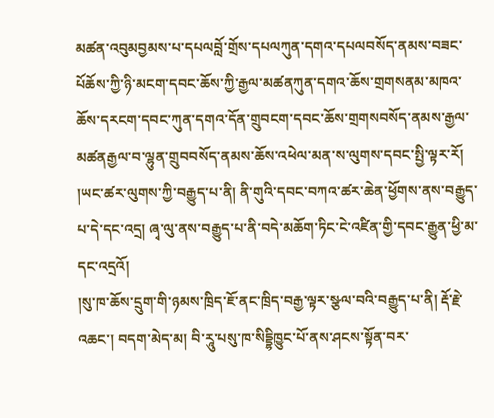མཚན་འབུམབྱམས་པ་དཔལབློ་གྲོས་དཔལཀུན་དགའ་དཔལབསོད་ནམས་བཟང་པོཆོས་ཀྱི་ཉི་མངག་དབང་ཆོས་ཀྱི་རྒྱལ་མཚནཀུན་དགའ་ཆོས་གྲགསནམ་མཁའ་ཆོས་དརངག་དབང་ཀུན་དགའ་དོན་གྲུབངག་དབང་ཆོས་གྲགསབསོད་ནམས་རྒྱལ་མཚནརྒྱལ་བ་ལྷུན་གྲུབབསོད་ནམས་ཆོས་འཕེལ་མན་ས་ལུགས་དབང་སྤྱི་ལྟར་རོ།
།ཡང་ཚར་ལུགས་ཀྱི་བརྒྱུད་པ་ནི། ནི་གུའི་དབང་བཀའ་ཚར་ཆེན་ཕྱོགས་ནས་བརྒྱུད་པ་དེ་དང་འདྲ། ཞྭ་ལུ་ནས་བརྒྱུད་པ་ནི་བདེ་མཆོག་ཏིང་ངེ་འཛིན་གྱི་དབང་རྒྱུན་ཕྱི་མ་དང་འདྲའོ།
།སུ་ཁ་ཆོས་དྲུག་གི་ཉམས་ཁྲིད་ཇོ་ནང་ཁྲིད་བརྒྱ་ལྟར་སྩལ་བའི་བརྒྱུད་པ་ནི། རྡོ་རྗེ་འཆང་། བདག་མེད་མ། བི་རཱུ་པསུ་ཁ་སིདྡྷིཁྱུང་པོ་ནས་ཤངས་སྟོན་བར་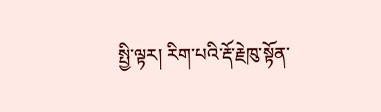སྤྱི་ལྟར། རིག་པའི་རྡོ་རྗེཁུ་སྟོན་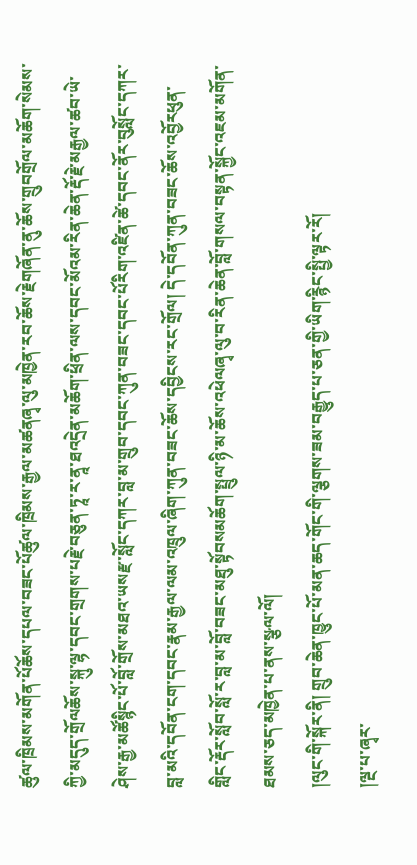ཚུལ་ཁྲིམས་མགོན་པོཆོས་དཔལ་བཟང་པོཚུལ་ཁྲིམས་རྒྱལ་མཚནཞྭ་ལུ་མཁྱེན་རབ་ཆོས་རྗེགཞོན་ནུ་ཆོས་གྲུབགྲོལ་མཆོག་སེམས་ཀྱི་མདུད་གྲོལཆོས་སྐུ་ལྷ་དབང་གྲགས་པརྗེ་བཅུན་ཏཱ་ར་ནཱ་ཐའདྲེན་མཆོག་ཕྲིན་ལས་དབང་མོའམ་རིན་ཆེན་རྡོ་རྗེ་མརྒྱལ་ཚབ་ཡེ་ཤེས་རྒྱ་མཚོསྙིང་པོ་བློ་གྲོས་མཐའ་ཡསརྫ་སློང་དཀར་བླ་མ་གྲུབ་དབང་ཀུན་བཟང་དབང་པོརིག་འཛིན་ཚེ་དབང་ནོར་བུསློང་དཀར་བླ་མའི་དབོན་ངག་དབང་རྣམ་རྒྱལ་ལམ་འཁྲུལ་ཞིག་ཀུན་བཟང་ཆོས་དབྱིངས་རང་གྲོལ། དེ་དབོན་ཀུན་བཟང་ཆོས་འབྱོརཕུན་གླིང་རྡོར་སློབ་སློ་ར་བླ་མ་བློ་བཟང་མཐུ་སྟོབསམཆོག་སྤྲུལ་ཉི་མ་ཆོས་འཕེལཞྭ་ལུ་བ་རིན་ཆེན་བློ་གསལ་བསྟན་སྐྱོང་འཇམ་མགོན་ཐམས་ཅད་མཁྱེན་པ་ནས་སྩལ་ལོ།
།ལུང་གི་སྐོར་ནི། གྲུབ་ཆེན་ཁྱུང་པོ་མན་ཆད་གོང་གི་ལྕགས་ཟམ་བརྒྱུད་པ་ཅན་གྱི་ཡིག་རྙིང་སྤྱི་ལྟར་རོ།
།ལྔ་པ་ཞྭར་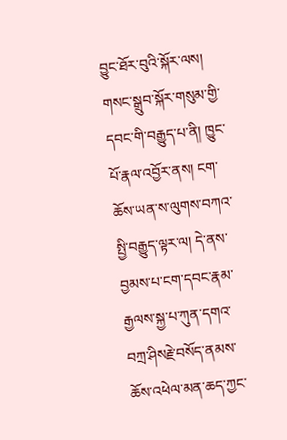བྱུང་ཐོར་བུའི་སྐོར་ལས།
གསང་སྒྲུབ་སྐོར་གསུམ་གྱི་དབང་གི་བརྒྱུད་པ་ནི། ཁྱུང་པོ་རྣལ་འབྱོར་ནས། ངག་ཆོས་ཡན་ས་ལུགས་བཀའ་སྤྱི་བརྒྱུད་ལྟར་ལ། དེ་ནས་བྱམས་པ་ངག་དབང་རྣམ་རྒྱལས་སྐྱ་པ་ཀུན་དགའ་བཀྲ་ཤིསརྗེ་བསོད་ནམས་ཆོས་འཕེལ་མན་ཆད་ཀྱང་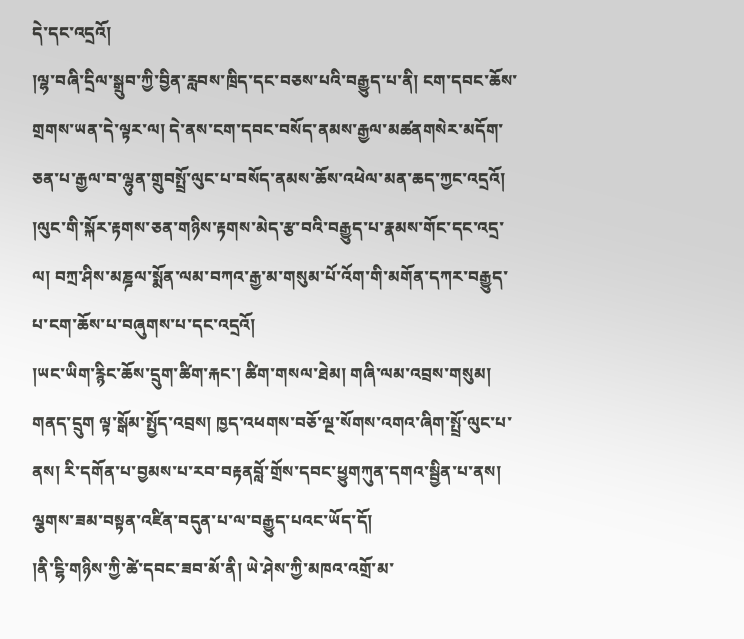དེ་དང་འདྲའོ།
།ལྷ་བཞི་དྲིལ་སྒྲུབ་ཀྱི་བྱིན་རླབས་ཁྲིད་དང་བཅས་པའི་བརྒྱུད་པ་ནི། ངག་དབང་ཆོས་གྲགས་ཡན་དེ་ལྟར་ལ། དེ་ནས་ངག་དབང་བསོད་ནམས་རྒྱལ་མཚནགསེར་མདོག་ཅན་པ་རྒྱལ་བ་ལྷུན་གྲུབསྤྲོ་ལུང་པ་བསོད་ནམས་ཆོས་འཕེལ་མན་ཆད་ཀྱང་འདྲའོ།
།ལུང་གི་སྐོར་རྟགས་ཅན་གཉིས་རྟགས་མེད་རྩ་བའི་བརྒྱུད་པ་རྣམས་གོང་དང་འདྲ་ལ། བཀྲ་ཤིས་མཎྜལ་སྨོན་ལམ་བཀའ་རྒྱ་མ་གསུམ་པོ་འོག་གི་མགོན་དཀར་བརྒྱུད་པ་ངག་ཆོས་པ་བཞུགས་པ་དང་འདྲའོ།
།ཡང་ཡིག་རྙིང་ཆོས་དྲུག་ཚིག་རྐང་། ཚིག་གསལ་ཐེམ། གཞི་ལམ་འབྲས་གསུམ། གནད་དྲུག ལྟ་སྒོམ་སྤྱོད་འབྲས། ཁྱད་འཕགས་བཅོ་ལྔ་སོགས་འགའ་ཞིག་སྤྲོ་ལུང་པ་ནས། རི་དགོན་པ་བྱམས་པ་རབ་བརྟནབློ་གྲོས་དབང་ཕྱུགཀུན་དགའ་སྦྱིན་པ་ནས། ལྕགས་ཟམ་བསྟན་འཛིན་བདུན་པ་ལ་བརྒྱུད་པའང་ཡོད་དོ།
།ནི་ངྷི་གཉིས་ཀྱི་ཚེ་དབང་ཟབ་མོ་ནི། ཡེ་ཤེས་ཀྱི་མཁའ་འགྲོ་མ་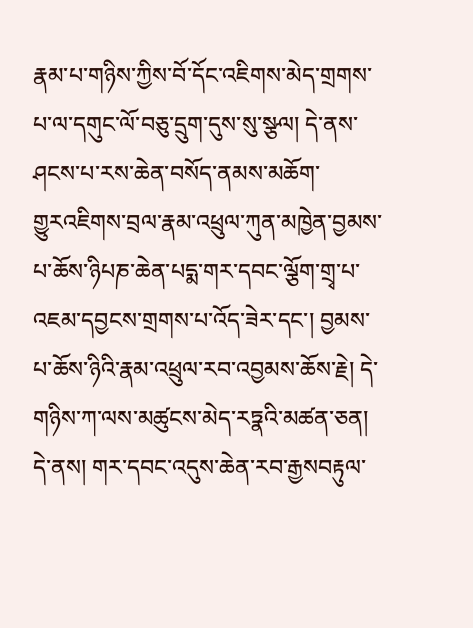རྣམ་པ་གཉིས་ཀྱིས་བོ་དོང་འཇིགས་མེད་གྲགས་པ་ལ་དགུང་ལོ་བཅུ་དྲུག་དུས་སུ་སྩལ། དེ་ནས་ཤངས་པ་རས་ཆེན་བསོད་ནམས་མཆོག་གྱུརའཇིགས་བྲལ་རྣམ་འཕྲུལ་ཀུན་མཁྱེན་བྱམས་པ་ཆོས་ཉིཔཎ་ཆེན་པདྨ་གར་དབང་ལྕོག་གྲྭ་པ་འཇམ་དབྱངས་གྲགས་པ་འོད་ཟེར་དང་། བྱམས་པ་ཆོས་ཉིའི་རྣམ་འཕྲུལ་རབ་འབྱམས་ཆོས་རྗེ། དེ་གཉིས་ཀ་ལས་མཚུངས་མེད་རཏྣའི་མཚན་ཅན། དེ་ནས། གར་དབང་འདུས་ཆེན་རབ་རྒྱསབརྟུལ་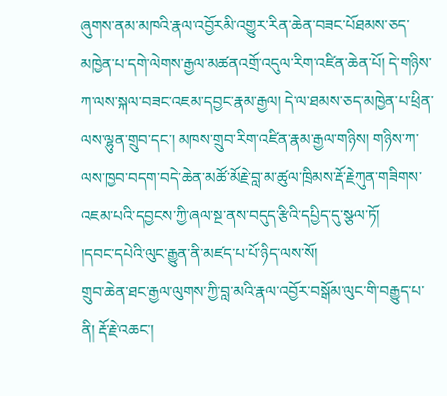ཞུགས་ནམ་མཁའི་རྣལ་འབྱོརམི་འགྱུར་རིན་ཆེན་བཟང་པོཐམས་ཅད་མཁྱེན་པ་དགེ་ལེགས་རྒྱལ་མཚནའགྲོ་འདུལ་རིག་འཛིན་ཆེན་པོ། དེ་གཉིས་ཀ་ལས་སྐལ་བཟང་འཇམ་དབྱང་རྣམ་རྒྱལ། དེ་ལ་ཐམས་ཅད་མཁྱེན་པ་ཕྲིན་ལས་ལྷུན་གྲུབ་དང་། མཁས་གྲུབ་རིག་འཛིན་རྣམ་རྒྱལ་གཉིས། གཉིས་ཀ་ལས་ཁྱབ་བདག་བདེ་ཆེན་མཚོ་མོརྗེ་བླ་མ་ཚུལ་ཁྲིམས་རྡོ་རྗེཀུན་གཟིགས་འཇམ་པའི་དབྱངས་ཀྱི་ཞལ་སྔ་ནས་བདུད་རྩིའི་དཔྱིད་དུ་སྩལ་ཏོ།
།དབང་དཔེའི་ལུང་རྒྱུན་ནི་མཛད་པ་པོ་ཉིད་ལས་སོ།
གྲུབ་ཆེན་ཐང་རྒྱལ་ལུགས་ཀྱི་བླ་མའི་རྣལ་འབྱོར་བསྒོམ་ལུང་གི་བརྒྱུད་པ་ནི། རྡོ་རྗེ་འཆང་།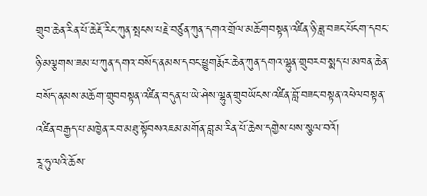གྲུབ་ཆེན་རིན་པོ་ཆེརྡོ་རིང་ཀུན་སྤངས་པརྗེ་བཙུན་ཀུན་དགའ་གྲོལ་མཆོགབསྟན་འཛིན་ཉི་ཟླ་བཟང་པོངག་དབང་ཉི་མལྕགས་ཟམ་པ་ཀུན་དགའ་བསོད་ནམས་དབང་ཕྱུགརྨོར་ཆེན་ཀུན་དགའ་ལྷུན་གྲུབརབ་སྨད་པ་མཁན་ཆེན་བསོད་ནམས་མཆོག་གྲུབབསྟན་འཛིན་བདུན་པ་ཡེ་ཤེས་ལྷུན་གྲུབཡོངས་འཛིན་བློ་བཟང་བསྟན་འཕེལབསྟན་འཛིན་བརྒྱད་པ་མཁྱེན་རབ་མཐུ་སྟོབསའཇམ་མགོན་བླ་མ་རིན་པོ་ཆེས་དགྱེས་པས་སྩལ་བའོ།
རཱ་ཧུ་ལའི་ཆོས་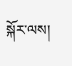སྐོར་ལས།